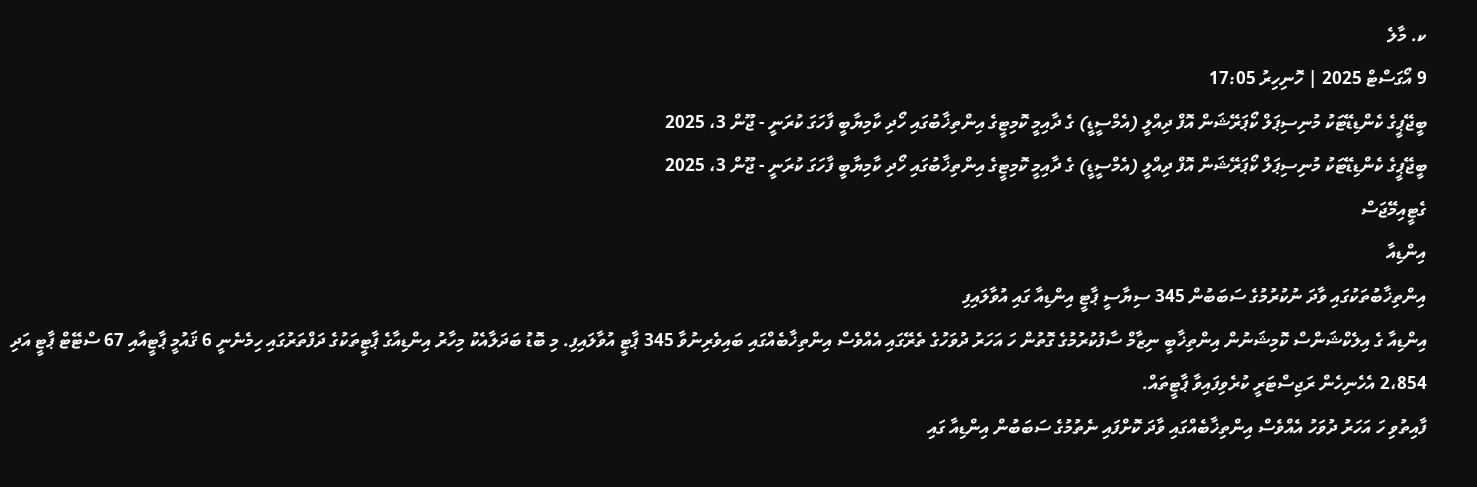ކ. މާލެ
9 އޯގަސްޓް 2025 | ހޮނިހިރު 17:05
ބީޖޭޕީގެ ކެންޑިޑޭޓަކު މުނިސިޕަލް ކޯޕަރޭޝަން އޮފް ދިއްލީ (އެމްސީޑީ) ގެ ދާއިމީ ކޮމިޓީގެ އިންތިޚާބުގައި ހޯދި ކާމިޔާބީ ފާހަގަ ކުރަނީ - ޖޫން 3، 2025
ބީޖޭޕީގެ ކެންޑިޑޭޓަކު މުނިސިޕަލް ކޯޕަރޭޝަން އޮފް ދިއްލީ (އެމްސީޑީ) ގެ ދާއިމީ ކޮމިޓީގެ އިންތިޚާބުގައި ހޯދި ކާމިޔާބީ ފާހަގަ ކުރަނީ - ޖޫން 3، 2025
ގެޓީއިމޭޖަސް
އިންޑިއާ
އިންތިޚާބުތަކުގައި ވާދަ ނުކުރުމުގެ ސަބަބުން 345 ސިޔާސީ ޕާޓީ އިންޑިއާ ގައި އުވާލައިފި
އިންޑިއާ ގެ އިލެކްޝަންސް ކޮމިޝަނުން އިންތިޚާބީ ނިޒާމް ސާފުކުރުމުގެ ގޮތުން ހަ އަހަރު ދުވަހުގެ ތެރޭގައި އެއްވެސް އިންތިޚާބެއްގައި ބައިވެރިނުވާ 345 ޕާޓީ އުވާލައިފި. މި ބޮޑު ބަދަލާއެކު މިހާރު އިންޑިއާގެ ޕާޓީތަކުގެ ދަފްތަރުގައި ހިމެނެނީ 6 ޤައުމީ ޕާޓީއާއި 67 ސްޓޭޓް ޕާޓީ އަދި 2،854 އެހެނިހެން ރަޖިސްޓަރީ ކުރެވިފައިވާ ޕާޓީތައް.
ފާއިތުވި ހަ އަހަރު ދުވަހު އެއްވެސް އިންތިޚާބެއްގައި ވާދަ ކޮށްފައި ނެތުމުގެ ސަބަބުން އިންޑިއާ ގައި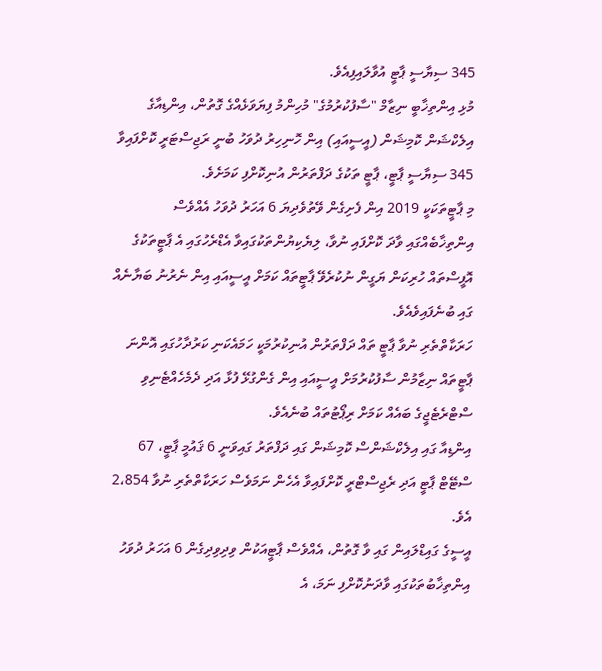345 ސިޔާސީ ޕާޓީ އުވާލައިފިއެވެ.
މުޅި އިންތިޚާބީ ނިޒާމް "ސާފުކުރުމުގެ" މުހިންމު ފިޔަވަޅެއްގެ ގޮތުން، އިންޑިއާގެ އިލެކްޝަން ކޮމިޝަން (އީސީއައި) އިން ހޮނިހިރު ދުވަހު ބުނީ ރަޖިސްޓަރީ ކޮށްފައިވާ 345 ސިޔާސީ ޕާޓީ، ޕާޓީ ތަކުގެ ދަފްތަރުން އުނިކޮށްފި ކަމަށެވެ.
މި ޕާޓީތަކަކީ 2019 އިން ފެށިގެން ވޭތުވެދިޔަ 6 އަހަރު ދުވަހު އެއްވެސް އިންތިޚާބެއްގައި ވާދަ ކޮށްފައި ނުވާ، ލިޔެކިޔުންތަކުގައިވާ އެޑްރެހުގައި އެ ޕާޓީތަކުގެ އޮފީސްތައް ހުރިކަން ޔަގީން ނުކުރެވޭ ޕާޓީތައް ކަމަށް އީސީއައި އިން ނެރުނު ބަޔާނެއް ގައި ބުނެފައިވެއެވެ.
ހަރަކާތްތެރި ނުވާ ޕާޓީ ތައް ދަފްތަރުން އުނިކުރުމަކީ ހަމައެކަނި ކަރުދާހުގައި އޮންނަ ޕާޓީތައް ނިޒާމުން ސާފުކުރުމަށް އީސީއައި އިން ގެންގުޅޭ ފުޅާ އަދި ދެމެހެއްޓެނިވި ސްޓްރެޓެޖީގެ ބައެއް ކަމަށް ރިޕޯޓުތައް ބުނެއެވެ.
އިންޑިއާ ގައި އިލެކްޝަންސް ކޮމިޝަން ގައި ދަފްތަރު ގައިވަނީ 6 ޤައުމީ ޕާޓީ، 67 ސްޓޭޓް ޕާޓީ އަދި ރެޖިސްޓްރީ ކޮށްފައިވާ އެހެން ނަމަވެސް ހަރަކާތްތެރި ނުވާ 2،854 އެވެ.
އީސީގެ ގައިޑްލައިން ގައި ވާ ގޮތުން، އެއްވެސް ޕާޓީއަކުން ވިދިވިދިގެން 6 އަހަރު ދުވަހު އިންތިޚާބުތަކުގައި ވާދަނުކޮށްފި ނަމަ، އެ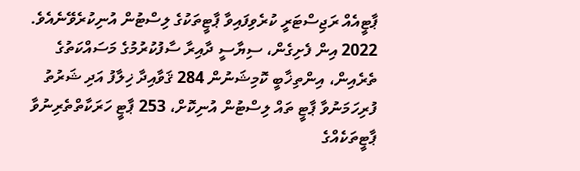ޕާޓީއެއް ރަޖިސްޓަރީ ކުރެވިފައިވާ ޕާޓީތަކުގެ ލިސްޓުން އުނިކުރެވޭނެއެވެ.
2022 އިން ފެށިގެން، ސިޔާސީ ދާއިރާ ސާފުކުރުމުގެ މަސައްކަތުގެ ތެރެއިން، އިންތިޚާބީ ކޮމިޝަނުން 284 ޤަވާއިދާ ޚިލާފު އަދި ޝަރުތު ފުރިހަމަނުވާ ޕާޓީ ތައް ލިސްޓުން އުނިކޮށް، 253 ޕާޓީ ހަރަކާތްތެރިނުވާ ޕާޓީތަކެއްގެ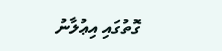ގޮތުގައި އިޢުލާނު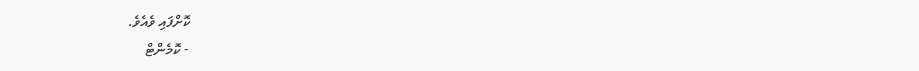ކޮށްފައި ވެއެވެ.
- ކޮމެންޓް